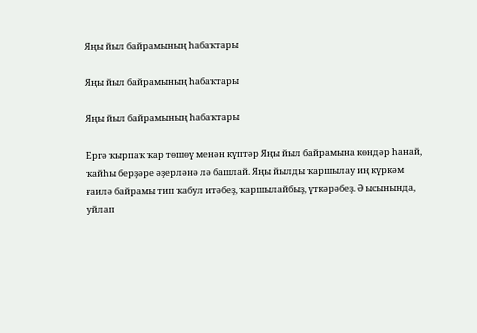Яңы йыл байрамының һабаҡтары

Яңы йыл байрамының һабаҡтары

Яңы йыл байрамының һабаҡтары

Ергә ҡырпаҡ ҡар төшөү менән күптәр Яңы йыл байрамына көндәр һанай, ҡайһы берҙәре әҙерләнә лә башлай. Яңы йылды ҡаршылау иң күркәм ғаилә байрамы тип ҡабул итәбеҙ, ҡаршылайбыҙ, үткәрәбеҙ. Ә ысынында, уйлап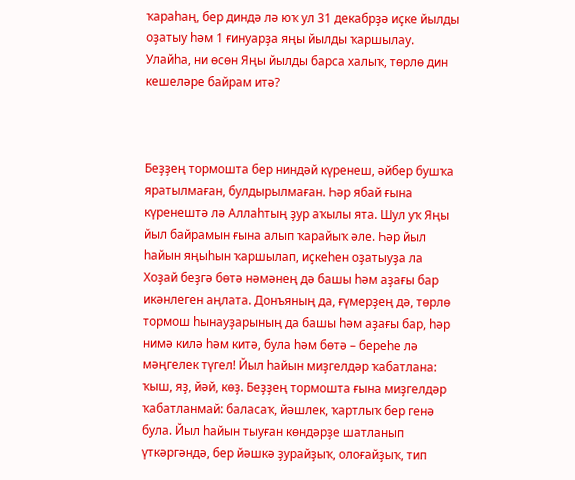ҡараһаң, бер диндә лә юҡ ул 31 декабрҙә иҫке йылды оҙатыу һәм 1 ғинуарҙа яңы йылды ҡаршылау. Улайһа, ни өсөн Яңы йылды барса халыҡ, төрлө дин кешеләре байрам итә?



Беҙҙең тормошта бер ниндәй күренеш, әйбер бушҡа яратылмаған, булдырылмаған. Һәр ябай ғына күренештә лә Аллаһтың ҙур аҡылы ята. Шул уҡ Яңы йыл байрамын ғына алып ҡарайыҡ әле. Һәр йыл һайын яңыһын ҡаршылап, иҫкеһен оҙатыуҙа ла Хоҙай беҙгә бөтә нәмәнең дә башы һәм аҙағы бар икәнлеген аңлата. Донъяның да, ғүмерҙең дә, төрлө тормош һынауҙарының да башы һәм аҙағы бар, һәр нимә килә һәм китә, була һәм бөтә – береһе лә мәңгелек түгел! Йыл һайын миҙгелдәр ҡабатлана: ҡыш, яҙ, йәй, көҙ. Беҙҙең тормошта ғына миҙгелдәр ҡабатланмай: баласаҡ, йәшлек, ҡартлыҡ бер генә була. Йыл һайын тыуған көндәрҙе шатланып үткәргәндә, бер йәшкә ҙурайҙыҡ, олоғайҙыҡ, тип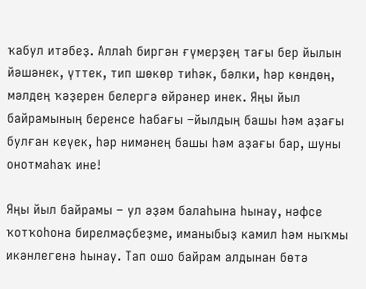ҡабул итәбеҙ. Аллаһ биргән ғүмерҙең тағы бер йылын йәшәнек, үттек, тип шөкөр тиһәк, бәлки, һәр көндөң, мәлдең ҡәҙерен белергә өйрәнер инек. Яңы йыл байрамының беренсе һабағы –йылдың башы һәм аҙағы булған кеүек, һәр нимәнең башы һәм аҙағы бар, шуны онотмаһаҡ ине!

Яңы йыл байрамы – ул әҙәм балаһына һынау, нәфсе ҡотҡоһона бирелмәҫбеҙме, иманыбыҙ камил һәм ныҡмы икәнлегенә һынау. Тап ошо байрам алдынан бөтә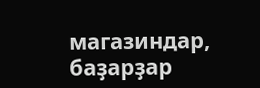магазиндар, баҙарҙар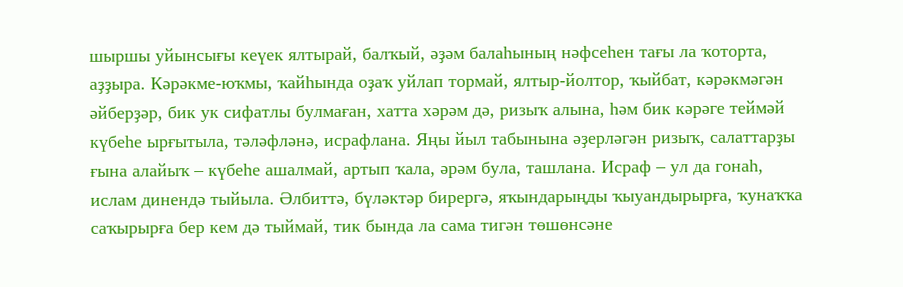шыршы уйынсығы кеүек ялтырай, балҡый, әҙәм балаһының нәфсеһен тағы ла ҡоторта, аҙҙыра. Кәрәкме-юҡмы, ҡайһында оҙаҡ уйлап тормай, ялтыр-йолтор, ҡыйбат, кәрәкмәгән әйберҙәр, бик ук сифатлы булмаған, хатта хәрәм дә, ризыҡ алына, һәм бик кәрәге теймәй күбеһе ырғытыла, тәләфләнә, исрафлана. Яңы йыл табынына әҙерләгән ризыҡ, салаттарҙы ғына алайыҡ – күбеһе ашалмай, артып ҡала, әрәм була, ташлана. Исраф – ул да гонаһ, ислам динендә тыйыла. Әлбиттә, бүләктәр бирергә, яҡындарыңды ҡыуандырырға, ҡунаҡҡа саҡырырға бер кем дә тыймай, тик бында ла сама тигән төшөнсәне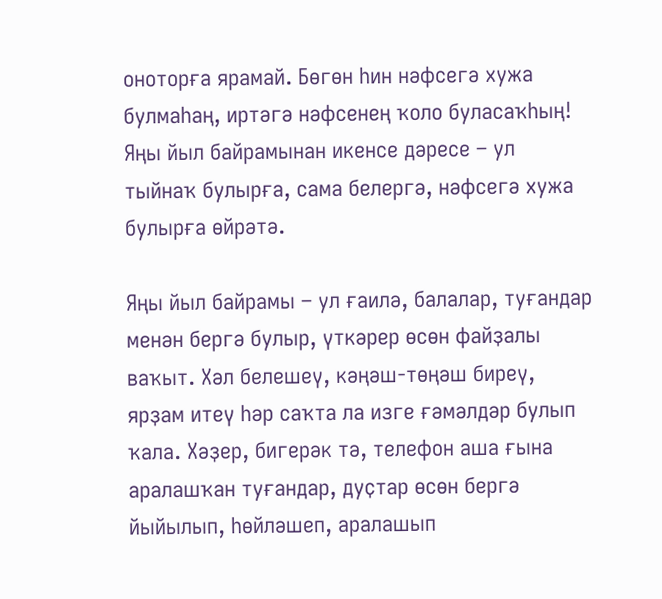оноторға ярамай. Бөгөн һин нәфсегә хужа булмаһаң, иртәгә нәфсенең ҡоло буласаҡһың! Яңы йыл байрамынан икенсе дәресе – ул тыйнаҡ булырға, сама белергә, нәфсегә хужа булырға өйрәтә.

Яңы йыл байрамы – ул ғаилә, балалар, туғандар менән бергә булыр, үткәрер өсөн файҙалы ваҡыт. Хәл белешеү, кәңәш-төңәш биреү, ярҙам итеү һәр саҡта ла изге ғәмәлдәр булып ҡала. Хәҙер, бигерәк тә, телефон аша ғына аралашҡан туғандар, дуҫтар өсөн бергә йыйылып, һөйләшеп, аралашып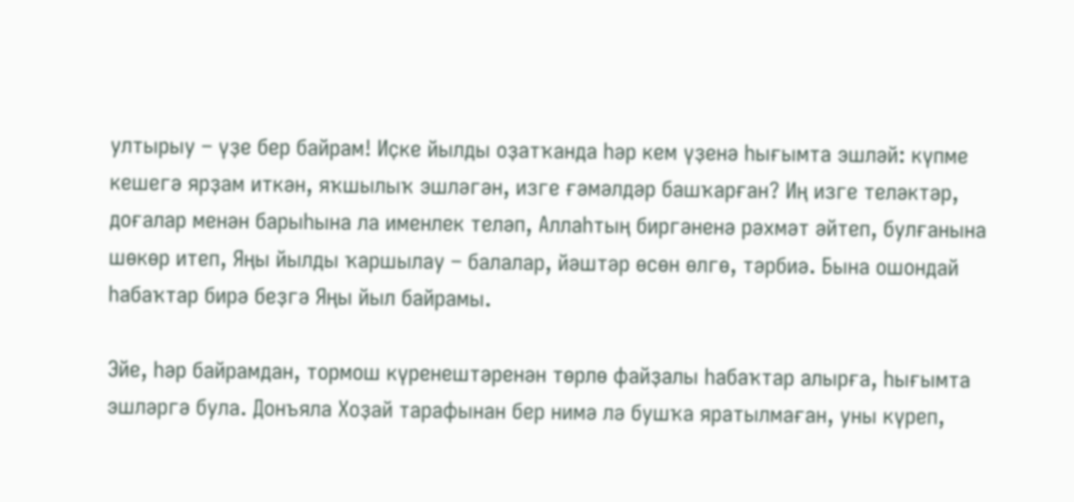ултырыу – үҙе бер байрам! Иҫке йылды оҙатҡанда һәр кем үҙенә һығымта эшләй: күпме кешегә ярҙам иткән, яҡшылыҡ эшләгән, изге ғәмәлдәр башҡарған? Иң изге теләктәр, доғалар менән барыһына ла именлек теләп, Аллаһтың биргәненә рәхмәт әйтеп, булғанына шөкөр итеп, Яңы йылды ҡаршылау – балалар, йәштәр өсөн өлгө, тәрбиә. Бына ошондай һабаҡтар бирә беҙгә Яңы йыл байрамы.

Эйе, һәр байрамдан, тормош күренештәренән төрлө файҙалы һабаҡтар алырға, һығымта эшләргә була. Донъяла Хоҙай тарафынан бер нимә лә бушҡа яратылмаған, уны күреп,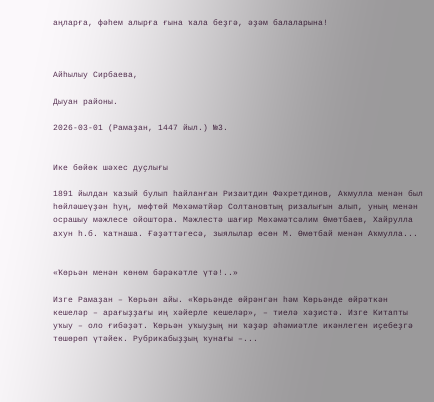аңларға, фәһем алырға ғына ҡала беҙгә, әҙәм балаларына!



Айһылыу Сирбаева,

Дыуан районы.

2026-03-01 (Рамаҙан, 1447 йыл.) №3.


Ике бөйөк шәхес дуҫлығы

1891 йылдан ҡазый булып һайланған Ризаитдин Фәхретдинов, Аҡмулла менән был һөйләшеүҙән һуң, мөфтөй Мөхәмәтйәр Солтановтың ризалығын алып, уның менән осрашыу мәжлесе ойоштора. Мәжлестә шағир Мөхәмәтсәлим Өмөтбаев, Хайрулла ахун һ.б. ҡатнаша. Ғәҙәттәгесә, зыялылар өсөн М. Өмөтбай менән Аҡмулла...


«Ҡөрьән менән көнөм бәрәкәтле үтә!..»

Изге Рамаҙан – Ҡөрьән айы. «Ҡөрьәнде өйрәнгән һәм Ҡөрьәнде өйрәткән кешеләр – арағыҙҙағы иң хәйерле кешеләр», – тиелә хәҙистә. Изге Китапты уҡыу – оло ғибәҙәт. Ҡөрьән уҡыуҙың ни ҡәҙәр әһәмиәтле икәнлеген иҫебеҙгә төшөрөп үтәйек. Рубрикабыҙҙың ҡунағы –...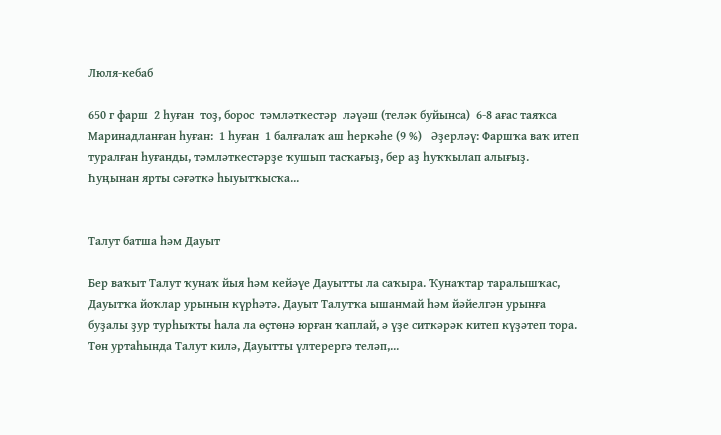Люля-кебаб

650 г фарш  2 һуған  тоҙ, борос  тәмләткестәр  ләүәш (теләк буйынса)  6-8 ағас таяҡса   Маринадланған һуған:  1 һуған  1 балғалаҡ аш һеркәһе (9 %)   Әҙерләү: Фаршҡа ваҡ итеп туралған һуғанды, тәмләткестәрҙе ҡушып тасҡағыҙ, бер аҙ һуҡҡылап алығыҙ. Һуңынан ярты сәғәткә һыуытҡысҡа...


Талут батша һәм Дауыт

Бер ваҡыт Талут ҡунаҡ йыя һәм кейәүе Дауытты ла саҡыра. Ҡунаҡтар таралышҡас, Дауытҡа йоҡлар урынын күрһәтә. Дауыт Талутҡа ышанмай һәм йәйелгән урынға буҙалы ҙур турһыҡты һала ла өҫтөнә юрған ҡаплай, ә үҙе ситкәрәк китеп күҙәтеп тора.   Төн уртаһында Талут килә, Дауытты үлтерергә теләп,...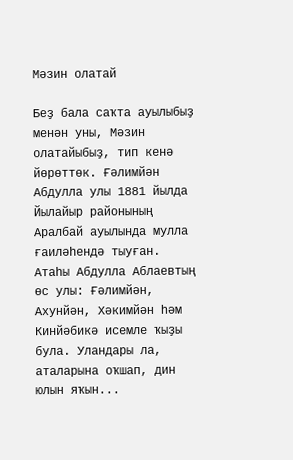Мәзин олатай

Беҙ бала саҡта ауылыбыҙ менән уны, Мәзин олатайыбыҙ, тип кенә йөрөттөк. Ғәлимйән Абдулла улы 1881 йылда Йылайыр районының Аралбай ауылында мулла ғаиләһендә тыуған. Атаһы Абдулла Аблаевтың өс улы: Ғәлимйән, Ахунйән, Хәкимйән һәм Кинйәбикә исемле ҡыҙы була. Уландары ла, аталарына оҡшап, дин юлын яҡын...